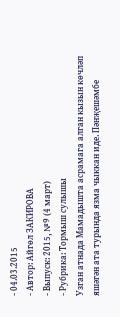- 04.03.2015
- Автор: Айгөл ЗАКИРОВА
- Выпуск: 2015, №9 (4 март)
- Рубрика: Тормыш сулышы
Узган атнада Мамадышта асрамага алган кызын көчләп яшәгән ата турында язма чыккан иде. Пәнҗешәмбе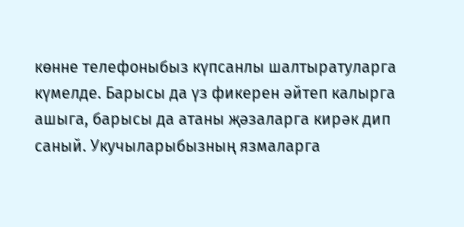көнне телефоныбыз күпсанлы шалтыратуларга күмелде. Барысы да үз фикерен әйтеп калырга ашыга, барысы да атаны җәзаларга кирәк дип саный. Укучыларыбызның язмаларга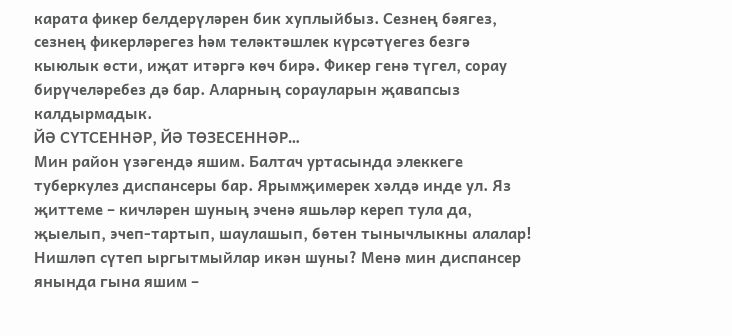карата фикер белдерүләрен бик хуплыйбыз. Сезнең бәягез, сезнең фикерләрегез һәм теләктәшлек күрсәтүегез безгә кыюлык өсти, иҗат итәргә көч бирә. Фикер генә түгел, сорау бирүчеләребез дә бар. Аларның сорауларын җавапсыз калдырмадык.
ЙӘ СҮТСЕННӘР, ЙӘ ТӨЗЕСЕННӘР…
Мин район үзәгендә яшим. Балтач уртасында элеккеге туберкулез диспансеры бар. Ярымҗимерек хәлдә инде ул. Яз җиттеме – кичләрен шуның эченә яшьләр кереп тула да, җыелып, эчеп-тартып, шаулашып, бөтен тынычлыкны алалар! Нишләп сүтеп ыргытмыйлар икән шуны? Менә мин диспансер янында гына яшим –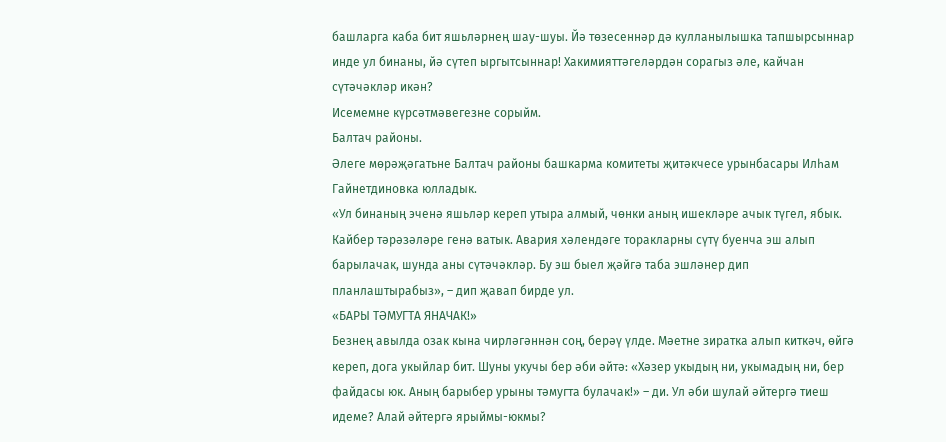башларга каба бит яшьләрнең шау-шуы. Йә төзесеннәр дә кулланылышка тапшырсыннар инде ул бинаны, йә сүтеп ыргытсыннар! Хакимияттәгеләрдән сорагыз әле, кайчан сүтәчәкләр икән?
Исемемне күрсәтмәвегезне сорыйм.
Балтач районы.
Әлеге мөрәҗәгатьне Балтач районы башкарма комитеты җитәкчесе урынбасары Илһам Гайнетдиновка юлладык.
«Ул бинаның эченә яшьләр кереп утыра алмый, чөнки аның ишекләре ачык түгел, ябык. Кайбер тәрәзәләре генә ватык. Авария хәлендәге торакларны сүтү буенча эш алып барылачак, шунда аны сүтәчәкләр. Бу эш быел җәйгә таба эшләнер дип планлаштырабыз», – дип җавап бирде ул.
«БАРЫ ТӘМУГТА ЯНАЧАК!»
Безнең авылда озак кына чирләгәннән соң, берәү үлде. Мәетне зиратка алып киткәч, өйгә кереп, дога укыйлар бит. Шуны укучы бер әби әйтә: «Хәзер укыдың ни, укымадың ни, бер файдасы юк. Аның барыбер урыны тәмугта булачак!» – ди. Ул әби шулай әйтергә тиеш идеме? Алай әйтергә ярыймы-юкмы?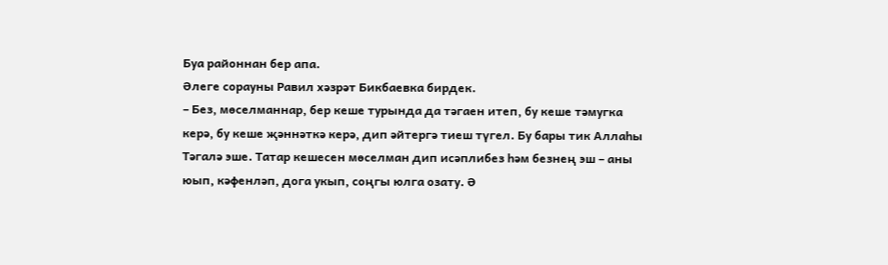Буа районнан бер апа.
Әлеге сорауны Равил хәзрәт Бикбаевка бирдек.
– Без, мөселманнар, бер кеше турында да тәгаен итеп, бу кеше тәмугка керә, бу кеше җәннәткә керә, дип әйтергә тиеш түгел. Бу бары тик Аллаһы Тәгалә эше. Татар кешесен мөселман дип исәплибез һәм безнең эш – аны юып, кәфенләп, дога укып, соңгы юлга озату. Ә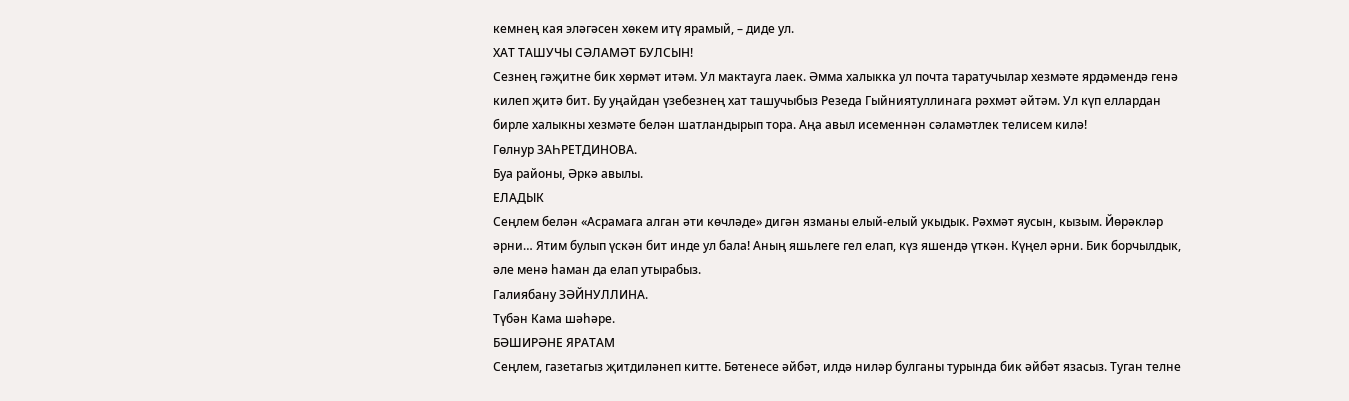кемнең кая эләгәсен хөкем итү ярамый, – диде ул.
ХАТ ТАШУЧЫ СӘЛАМӘТ БУЛСЫН!
Сезнең гәҗитне бик хөрмәт итәм. Ул мактауга лаек. Әмма халыкка ул почта таратучылар хезмәте ярдәмендә генә килеп җитә бит. Бу уңайдан үзебезнең хат ташучыбыз Резеда Гыйниятуллинага рәхмәт әйтәм. Ул күп еллардан бирле халыкны хезмәте белән шатландырып тора. Аңа авыл исеменнән сәламәтлек телисем килә!
Гөлнур ЗАҺРЕТДИНОВА.
Буа районы, Әркә авылы.
ЕЛАДЫК
Сеңлем белән «Асрамага алган әти көчләде» дигән язманы елый-елый укыдык. Рәхмәт яусын, кызым. Йөрәкләр әрни… Ятим булып үскән бит инде ул бала! Аның яшьлеге гел елап, күз яшендә үткән. Күңел әрни. Бик борчылдык, әле менә һаман да елап утырабыз.
Галиябану ЗӘЙНУЛЛИНА.
Түбән Кама шәһәре.
БӘШИРӘНЕ ЯРАТАМ
Сеңлем, газетагыз җитдиләнеп китте. Бөтенесе әйбәт, илдә ниләр булганы турында бик әйбәт язасыз. Туган телне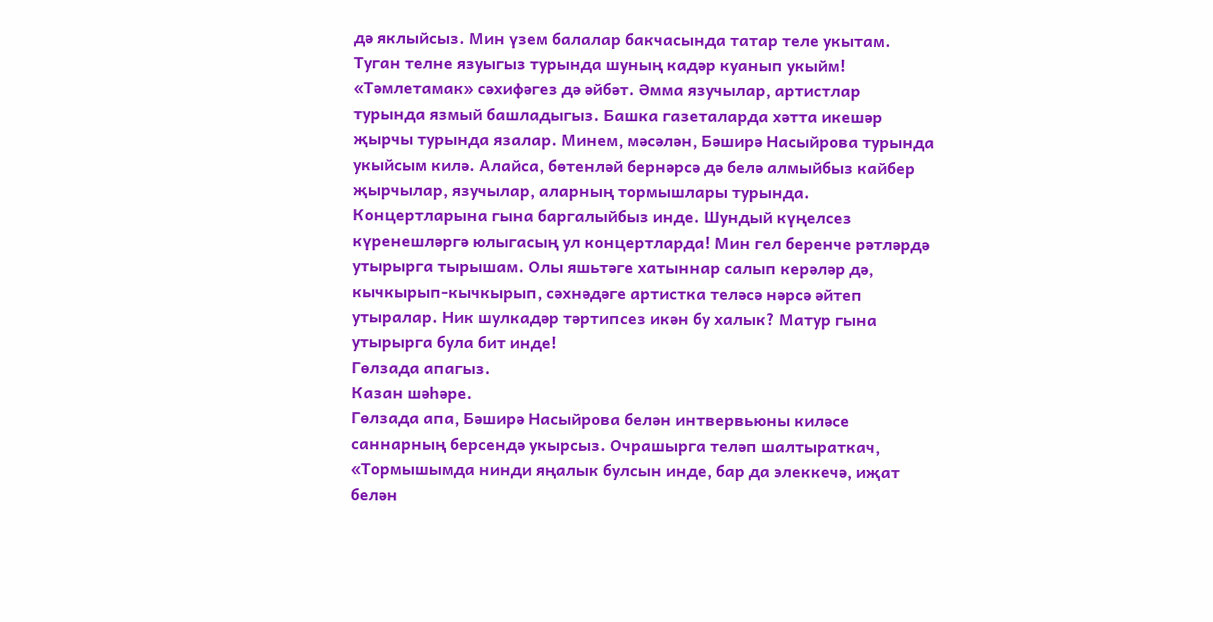дә яклыйсыз. Мин үзем балалар бакчасында татар теле укытам. Туган телне язуыгыз турында шуның кадәр куанып укыйм! «Тәмлетамак» сәхифәгез дә әйбәт. Әмма язучылар, артистлар турында язмый башладыгыз. Башка газеталарда хәтта икешәр җырчы турында язалар. Минем, мәсәлән, Бәширә Насыйрова турында укыйсым килә. Алайса, бөтенләй бернәрсә дә белә алмыйбыз кайбер җырчылар, язучылар, аларның тормышлары турында. Концертларына гына баргалыйбыз инде. Шундый күңелсез күренешләргә юлыгасың ул концертларда! Мин гел беренче рәтләрдә утырырга тырышам. Олы яшьтәге хатыннар салып керәләр дә, кычкырып-кычкырып, сәхнәдәге артистка теләсә нәрсә әйтеп утыралар. Ник шулкадәр тәртипсез икән бу халык? Матур гына утырырга була бит инде!
Гөлзада апагыз.
Казан шәһәре.
Гөлзада апа, Бәширә Насыйрова белән интвервьюны киләсе саннарның берсендә укырсыз. Очрашырга теләп шалтыраткач, «Тормышымда нинди яңалык булсын инде, бар да элеккечә, иҗат белән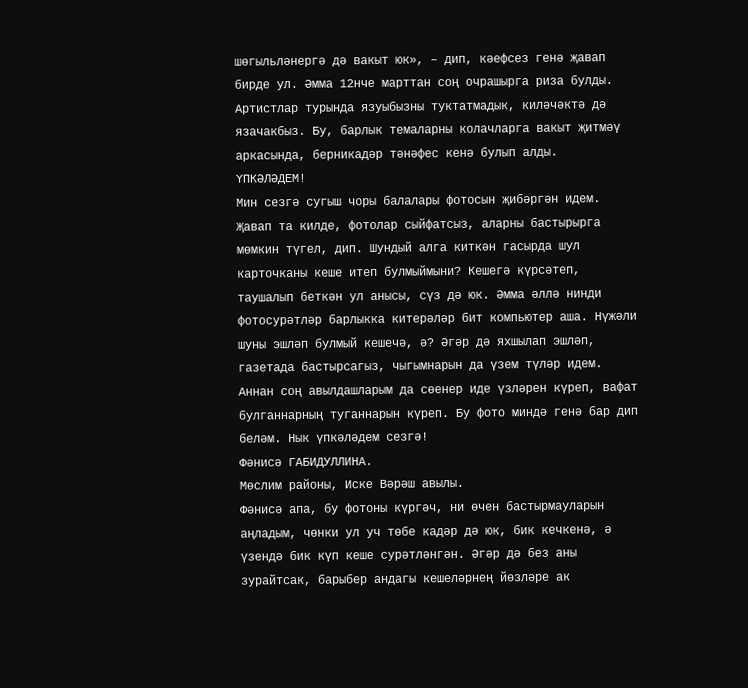шөгыльләнергә дә вакыт юк», – дип, кәефсез генә җавап бирде ул. Әмма 12нче марттан соң очрашырга риза булды. Артистлар турында язуыбызны туктатмадык, киләчәктә дә язачакбыз. Бу, барлык темаларны колачларга вакыт җитмәү аркасында, берникадәр тәнәфес кенә булып алды.
ҮПКӘЛӘДЕМ!
Мин сезгә сугыш чоры балалары фотосын җибәргән идем. Җавап та килде, фотолар сыйфатсыз, аларны бастырырга мөмкин түгел, дип. Шундый алга киткән гасырда шул карточканы кеше итеп булмыймыни? Кешегә күрсәтеп, таушалып беткән ул анысы, сүз дә юк. Әмма әллә нинди фотосурәтләр барлыкка китерәләр бит компьютер аша. Нүжәли шуны эшләп булмый кешечә, ә? Әгәр дә яхшылап эшләп, газетада бастырсагыз, чыгымнарын да үзем түләр идем. Аннан соң авылдашларым да сөенер иде үзләрен күреп, вафат булганнарның туганнарын күреп. Бу фото миндә генә бар дип беләм. Нык үпкәләдем сезгә!
Фәнисә ГАБИДУЛЛИНА.
Мөслим районы, Иске Вәрәш авылы.
Фәнисә апа, бу фотоны күргәч, ни өчен бастырмауларын аңладым, чөнки ул уч төбе кадәр дә юк, бик кечкенә, ә үзендә бик күп кеше сурәтләнгән. Әгәр дә без аны зурайтсак, барыбер андагы кешеләрнең йөзләре ак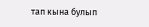тап кына булып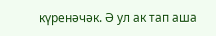күренәчәк. Ә ул ак тап аша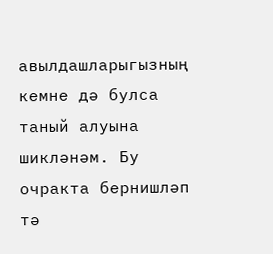авылдашларыгызның кемне дә булса таный алуына шикләнәм. Бу очракта бернишләп тә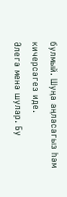булмый. Шуңа аңласагыз һәм кичерсәгез иде.
Әлегә менә шулар. Бу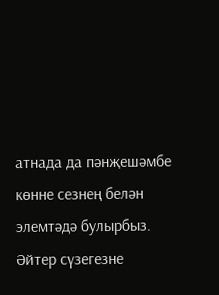атнада да пәнҗешәмбе көнне сезнең белән элемтәдә булырбыз. Әйтер сүзегезне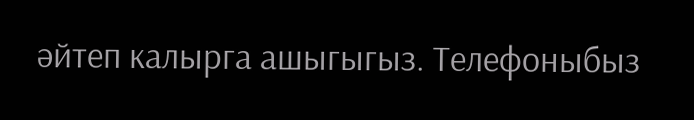әйтеп калырга ашыгыгыз. Телефоныбыз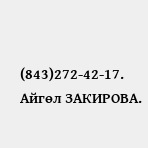(843)272-42-17.
Айгөл ЗАКИРОВА.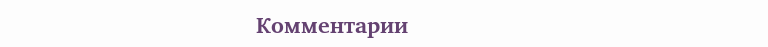Комментарии